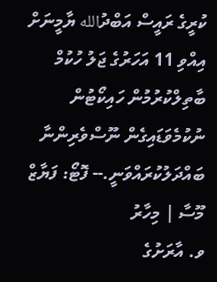ކުރީގެ ރައީސް އަބްދުالله ޔާމީނަށް އިއްވި 11 އަހަރުގެ ޖަލު ހުކުމް ބާތިލްކުރުމުން ހައިކޯޓުން ނުކުމެވަޑައިގެން ނޫސްވެރިންނާ ބައްދަލުކުރައްވަނީ.-- ފޮޓޯ: ފަޔާޒް މޫސާ | މިހާރު
ވ. އާރަށުގެ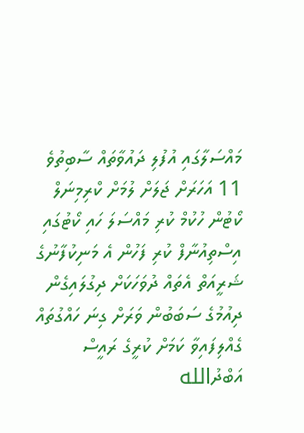މައްސަލާގައި އުފުލި ދައުވާތައް ސާބިތުވެ 11 އަހަރަށް ޖަލަށް ލުމަށް ކްރިމިނަލް ކޯޓުން ހުކުމް ކުރި މައްސަލަ ހައި ކޯޓުގައި އިސްތިއުނާފް ކުރި ފަހުން އެ މަނިކުފާނުގެ ޝަރީއަތް އެތައް ދުވަހަކަށް ދިގުލައިގެން ދިއުމުގެ ސަބަބުން ވަރަށް ގިނަ ހައްގުތައް ގެއްލިފައިވާ ކަމަށް ކުރީގެ ރައީސް އަބްދުالله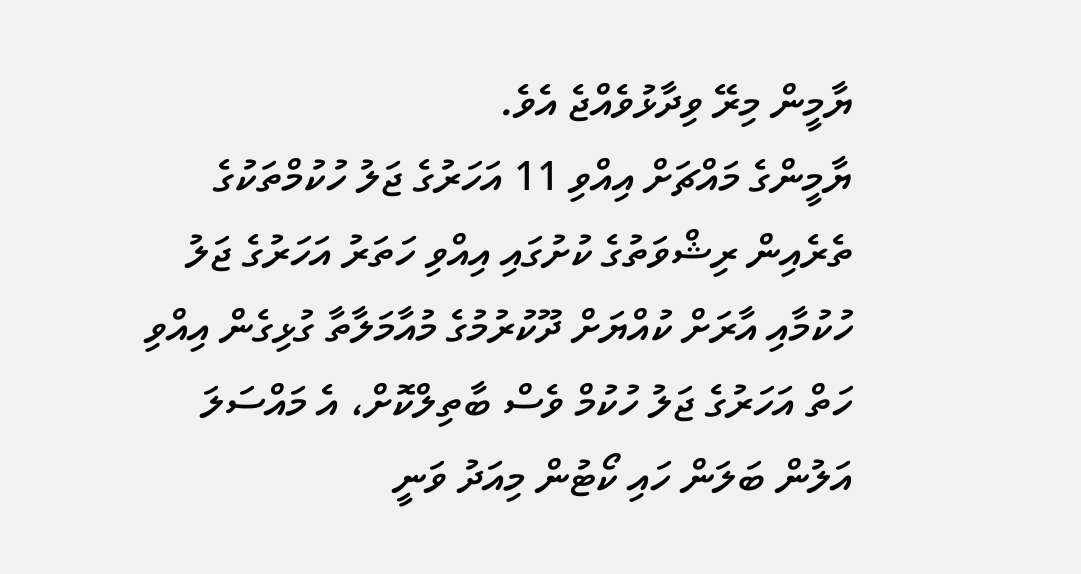ޔާމީން މިރޭ ވިދާޅުވެއްޖެ އެވެ.
ޔާމީންގެ މައްޗަށް އިއްވި 11 އަހަރުގެ ޖަލު ހުކުމްތަކުގެ ތެރެއިން ރިޝްވަތުގެ ކުށުގައި އިއްވި ހަތަރު އަހަރުގެ ޖަލު ހުކުމާއި އާރަށް ކުއްޔަށް ދޫކުރުމުގެ މުއާމަލާތާ ގުޅިގެން އިއްވި ހަތް އަހަރުގެ ޖަލު ހުކުމް ވެސް ބާތިލްކޮށް، އެ މައްސަލަ އަލުން ބަލަން ހައި ކޯޓުން މިއަދު ވަނީ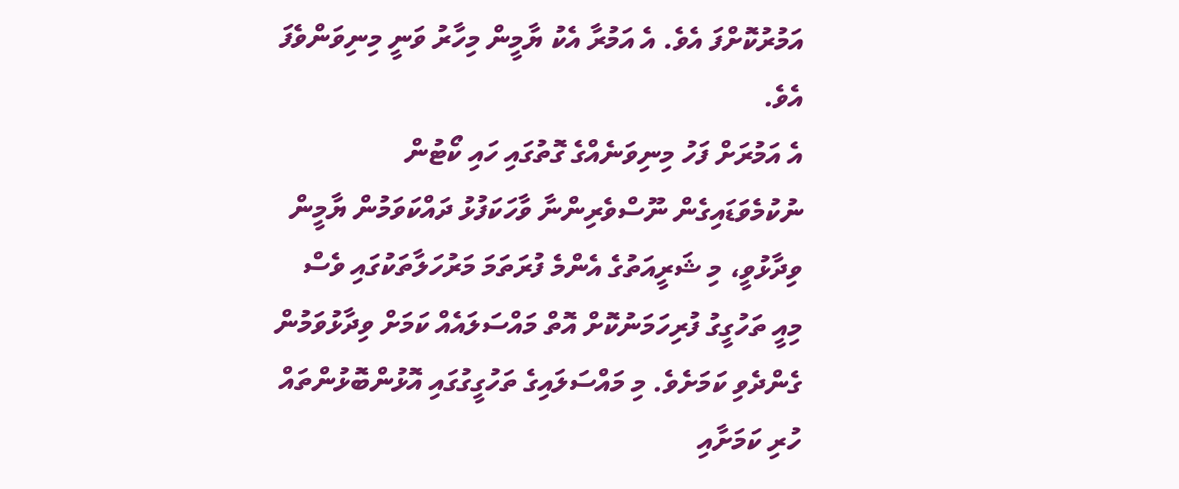އަމުރުކޮށްފަ އެވެ. އެ އަމުރާ އެކު ޔާމީން މިހާރު ވަނީ މިނިވަންވެފަ އެވެ.
އެ އަމުރަށް ފަހު މިނިވަނެއްގެ ގޮތުގައި ހައި ކޯޓުން ނުކުމެވަޑައިގެން ނޫސްވެރިންނާ ވާހަކަފުޅު ދައްކަވަމުން ޔާމީން ވިދާޅުވީ، މި ޝަރީއަތުގެ އެންމެ ފުރަތަމަ މަރުހަލާތަކުގައި ވެސް މިއީ ތަހުގީގު ފުރިހަމަނުކޮށް އޮތް މައްސަލައެއް ކަމަށް ވިދާޅުވަމުން ގެންދެވި ކަމަށެވެ. މި މައްސަލައިގެ ތަހުގީގުގައި އޮޅުންބޮޅުންތައް ހުރި ކަމަށާއި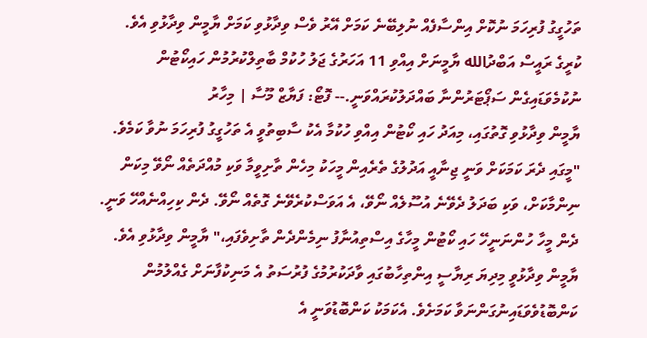ތަހުގީގު ފުރިހަމަ ނުކޮށް އިންސާފެއް ނުލިބޭނެ ކަމަށް އޭރު ވެސް ވިދާޅުވި ކަމަށް ޔާމީން ވިދާޅުވި އެވެ.
ކުރީގެ ރައީސް އަބްދުالله ޔާމީނަށް އިއްވި 11 އަހަރުގެ ޖަލު ހުކުމް ބާތިލްކުރުމުން ހައިކޯޓުން ނުކުމެވަޑައިގެން ސަޕޯޓަރުންނާ ބައްދަލުކުރައްވަނީ.-- ފޮޓޯ: ފަޔާޒް މޫސާ | މިހާރު
ޔާމީން ވިދާޅުވި ގޮތުގައި، މިއަދު ހައި ކޯޓުން އިއްވި ހުކުމާ އެކު ސާބިތުވީ އެ ތަހުގީގު ފުރިހަމަ ނުވާ ކަމެވެ.
"މީގައި ދެރަ ކަމަކަށް ވަނީ ޖިނާއީ އަދުލުގެ ތެރެއިން މީހަކު މިހެން ތާށިވީމާ ވަކި މުއްދަތެއް ނޯވޭ މިކަން ނިންމާކަށް، ވަކި ބަދަލު ދެވޭނެ އުސޫލެއް ނޯވޭ، އެ އަވަސްކުރެވޭނެ ގޮތެއް ނޯވޭ. ދެން ކިހިއްނެއްހޭ ވަނީ. ދެން މީހާ ހުންނަނީހޭ ހައި ކޯޓުން މީހާގެ އިސްތިއުނާފު ނިމެންދެން ތާށިވެފައި،" ޔާމީން ވިދާޅުވި އެވެ.
ޔާމީން ވިދާޅުވީ މިދިޔަ ރިޔާސީ އިންތިހާބުގައި ވާދަކުރުމުގެ ފުރުސަތު އެ މަނިކުފާނަށް ގެއްލުމުން ކަންބޮޑުވެވަޑައިނުގަންނަވާ ކަމަށެވެ. އެކަމަކު ކަންބޮޑުވަނީ އެ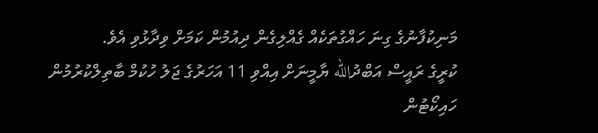މަނިކުފާނުގެ ގިނަ ހައްގުތަކެއް ގެއްލިގެން ދިއުމުން ކަމަށް ވިދާޅުވި އެވެ.
ކުރީގެ ރައީސް އަބްދުالله ޔާމީނަށް އިއްވި 11 އަހަރުގެ ޖަލު ހުކުމް ބާތިލްކުރުމުން ހައިކޯޓުން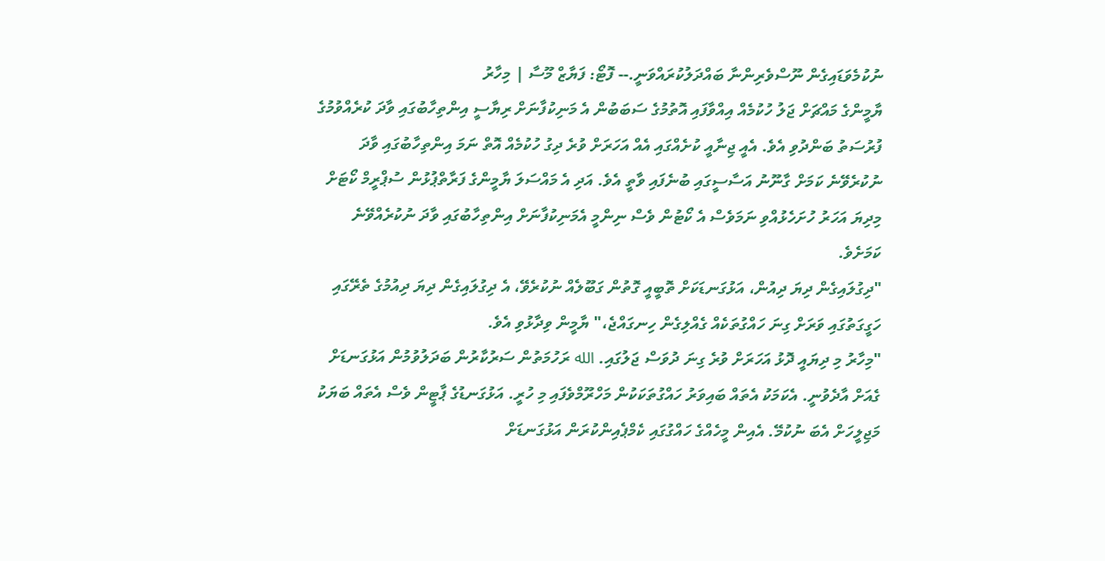ނުކުމެވަޑައިގެން ނޫސްވެރިންނާ ބައްދަލުކުރައްވަނީ.-- ފޮޓޯ: ފަޔާޒް މޫސާ | މިހާރު
ޔާމީންގެ މައްޗަށް ޖަލު ހުކުމެއް އިއްވާފައި އޮތުމުގެ ސަބަބުން އެ މަނިކުފާނަށް ރިޔާސީ އިންތިހާބުގައި ވާދަ ކުރެއްވުމުގެ ފުރުސަތު ބަންދުވި އެވެ. އެއީ ޖިނާއީ ކުށެއްގައި އެއް އަހަރަށް ވުރެ ދިގު ހުކުމެއް އޮތް ނަމަ އިންތިހާބުގައި ވާދަ ނުކުރެވޭނެ ކަމަށް ގާނޫނު އަސާސީގައި ބުނެފައި ވާތީ އެވެ. އަދި އެ މައްސަލަ ޔާމީންގެ ފަރާތްޕުޅުން ސުޕްރީމް ކޯޓަށް މިދިޔަ އަހަރު ހުށަހެޅުއްވި ނަމަވެސް އެ ކޯޓުން ވެސް ނިންމީ އެމަނިކުފާނަށް އިންތިހާބުގައި ވާދަ ނުކުރެއްވޭނެ ކަމަށެވެ.
"ދިގުލައިގެން ދިޔަ ދިއުން، އަޅުގަނޑަކަށް ތޮބީއީ ގޮތުން ގަބޫލެއް ނުކުރެވޭ، އެ ދިގުލައިގެން ދިޔަ ދިއުމުގެ ތެރޭގައި ހަގީގަތުގައި ވަރަށް ގިނަ ހައްގުތަކެއް ގެއްލިގެން ހިނގައްޖެ،" ޔާމީން ވިދާޅުވި އެވެ.
"މިހާރު މި ދިޔައީ ދޮޅު އަހަރަށް ވުރެ ގިނަ ދުވަސް ޖަލުގައި. الله ރަހުމަތުން ސަރުކާރުން ބަދަލުވުމުން އަޅުގަނޑަށް ގެއަށް އާދެވުނީ. އެކަމަކު އެތައް ބައިވަރު ހައްގުތަކަކުން މަހްރޫމްވެފައި މި ހުރީ. އަޅުގަނޑުގެ ޕާޓީން ވެސް އެތައް ބަޔަކު މަޖިލީހަށް އެބަ ނުކުމޭ. އެއިން މީހެއްގެ ހައްގުގައި ކެމްޕެއިންކުރަން އަޅުގަނޑަށް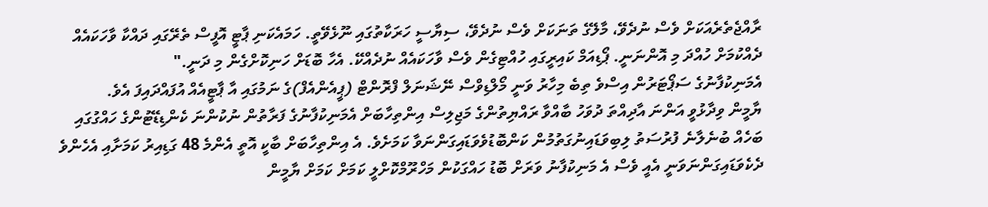ރާއްޖެތެރެއަކަށް ވެސް ނުދެވޭ، މާލޭގެ ތަނަކަށް ވެސް ނުދެވޭ، ސިޔާސީ ހަރަކާތުގައި ނޫޅެވޭތީ. ހަމައެކަނި ޕާޓީ އޮފީސް ތެރޭގައި ދައްކާ ވާހަކައެއް ދެއްކުމަށް ހުއްދަ މި އޮންނަނީ. ޕޯޑިއަމް ކައިރީގައި ހުއްޓިގެން ވެސް ވާހަކައެއް ނުދެއްކޭ. އެހާ ބޮޑަށް ހަނިކޮށްގެން މި ދަނީ."
އެމަނިކުފާނުގެ ސަޕޯޓަރުން އިސްވެ ތިބެ މިހާރު ވަނީ މޯލްޑިވްސް ނޭޝަނަލް ފްރޮންޓް (ޕީއެންއެފް)ގެ ނަމުގައި އާ ޕާޓީއެއް އުފައްދައިފަ އެވެ.
ޔާމީން ވިދާޅުވީ އަންނަ އާދިއްތަ ދުވަހު ބާއްވާ ރައްޔިތުންގެ މަޖިލިސް އިންތިހާބަށް އެމަނިކުފާނުގެ ފަރާތުން ނުކުންނަ ކެންޑިޑޭޓުންގެ ހައްގުގައި ބަހެއް ބުނެލާނެ ފުރުސަތު ލިބިވަޑައިނުގަތުމުން ކަންބޮޑުވެވަޑައިގަންނަވާ ކަމަށެވެ. އެ އިންތިހާބަށް ބާކީ އޮތީ އެންމެ 48 ގަޑިއިރު ކަމަށާއި އެހެންވެ ދެކެވަޑައިގަންނަވަނީ އެއީ ވެސް އެ މަނިކުފާނު ވަރަށް ބޮޑު ހައްގަކުން މަހްރޫމްކޮށްލީ ކަމަށް ކަމަށް ޔާމީން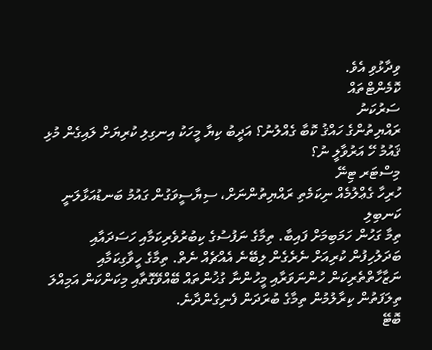ވިދާޅުވި އެވެ.
ކޮމެންޓްތައް
ސަރުކަނު
ރައްޔިތުންގެ ހައްޤު ކޮބާ ގެއްލުނު؟ އަދީބު ކިޔާ މީހަކު އިނގިލި ކުރިޔަށް ލައިގެން މުޅި ޤައުމު ހޭ އަރުވާލީ ނު؟
މިސްޓަރ ޓިނޭ
ހުރިހާ ގެޢްލުމެއް ނިކަމެތި ރައްޔިތުންނަށް، ސިޔާސީވަގުން ގައުމު ބަނޑުއަޅާލަނީ
ކަނބިލި
ތިމާ ގަހުން ހަމަބިމަށް ފައިބާ. ތިމާގެ ނަފުސުގެ ކިބުރުވެރިކަމާއި ހަސަދައާއި ބަދަލުހިފުން ކުރިއަށް ނެރެގެން ލިބޭނެ އެއްޗެއް ނެތް. ތިމާގެ ހީވާގިކަމާއި ނަޒާހާތްތެރިކަން ހުންނަވަރާއި މީހުންނާ ގުޚުންތައް ބޭއްވޭގޮތާއި މިކަންކަން އަމިއްލަ ތިލަފަތުން ކިރާލުމުން ތިމާގެ ބުރަދަން ފެނިގެންދާނެ.
ބޮޓޭ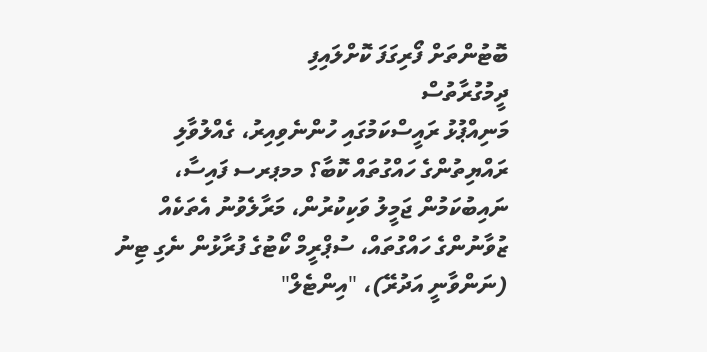ބޮޓުންތަށް ފޯރިގަފަ ކޮށްލައިފި
ދީމުގުރާތުސް
މަނިއްޕުޅު ރައީސްކަމުގައި ހުންނެވިއިރު، ގެއްލުވާލި ރައްޔިތުންގެ ހައްގުތައް ކޮބާ؟ މމޕރސ ފައިސާ، ނައިބުކަމުން ޖަމީލު ވަކިކުރުން، މަރާލެވުނު އެތަކެއް ޒުވާނުންގެ ހައްގުތައް، ސުޕްރީމް ކޯޓުގެ ފުރާޅުން ނެގި ޓިނު (ނަންވާނީ އަދުރޭ)، "އިންޓެލް"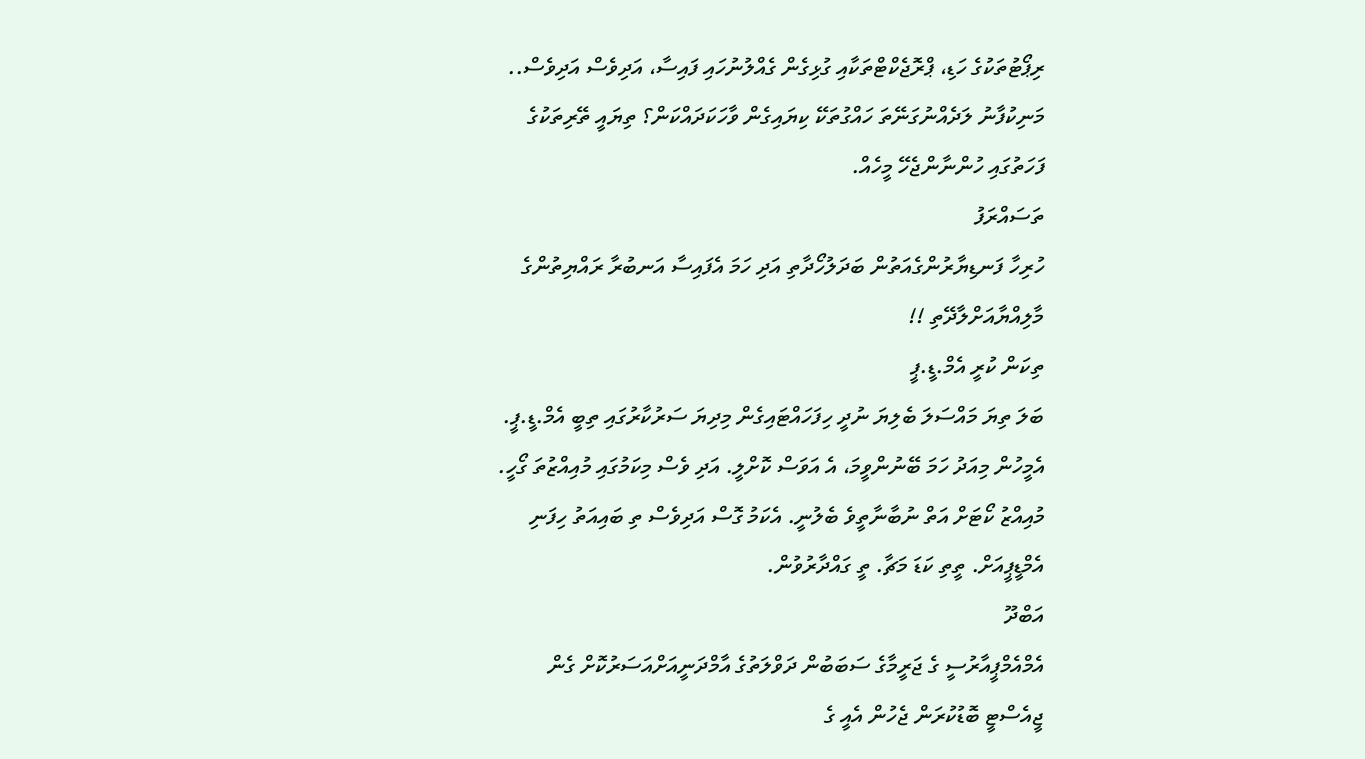ރިޕޯޓުތަކުގެ ހަޑި، ޕްރޮޖެކްޓްތަކާއި ގުޅިގެން ގެއްލުނުހައި ފައިސާ، އަދިވެސް އަދިވެސް.. މަނިކުފާނު ލަދެއްނުގަނޭތަ ހައްގުތަކޭ ކިޔައިގެން ވާހަކަދައްކަން؟ ތިޔައީ ތޭރިތަކުގެ ފަހަތުގައި ހުންނާންޖެހޭ މީހެއް.
ތަސައްރަފު
ހުރިހާ ފަނޑިޔާރުންގެއަތުން ބަދަލުހޯދާތި އަދި ހަމަ އެފައިސާ އަނބުރާ ރައްޔިތުންގެ މާލިއްޔާއަށްލާދޭތި !!
ތިކަން ކުރީ އެމް.ޑީ.ޕީ
ބަލަ ތިޔަ މައްސަލަ ބެލިޔަ ނުދީ ހިފަހައްޓައިގެން މިދިޔަ ސަރުކާރުގައި ތިބީ އެމް.ޑީ.ޕީ. އެމީހުން މިއަދު ހަމަ ބޭނުންވީމަ، އެ އަވަސް ކޮށްލީ. އަދި ވެސް މިކަމުގައި މުއިއްޒުތަ ގޯހީ. މުއިއްޒު ކޯޓަށް އަތް ނުބާނާތީވެ ބެލުނީ. އެކަމު ގޮސް އަދިވެސް ތި ބައިއަތު ހިފަނި އެމްޑީޕީއަށް. ތީތި ކަޑަ މަޗާ. ތީ ގައްދާރުވުން.
އަބްދޫ
އެމްއެމްޕީއާރުސީ ގެ ޖަރީމާގެ ސަބަބުން ދަވްލަތުގެ އާމްދަނީއަށްއަސަރުކޮށް ގެން ޖީއެސްޓީ ބޮޑުކުރަން ޖެހުން އެއީ ގެ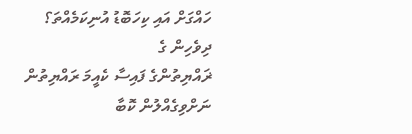ހައްގަށް އައި ކިހަބޮޑު އުނިކަމެއްތަ؟
ދިވެހިން ގެ
ޜައްޔިތުންގެ ފައިސާ ކެއީމަ ރައްޔިތުން ނަށްވިގެއްލުން ކޮބާ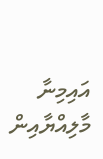އައިމިނާ
މާލިއްޔާއިން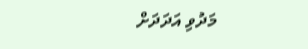މަދުވި އަދަދަށް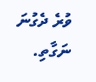ވުރެ ދެގުނަ ނަގާތި.